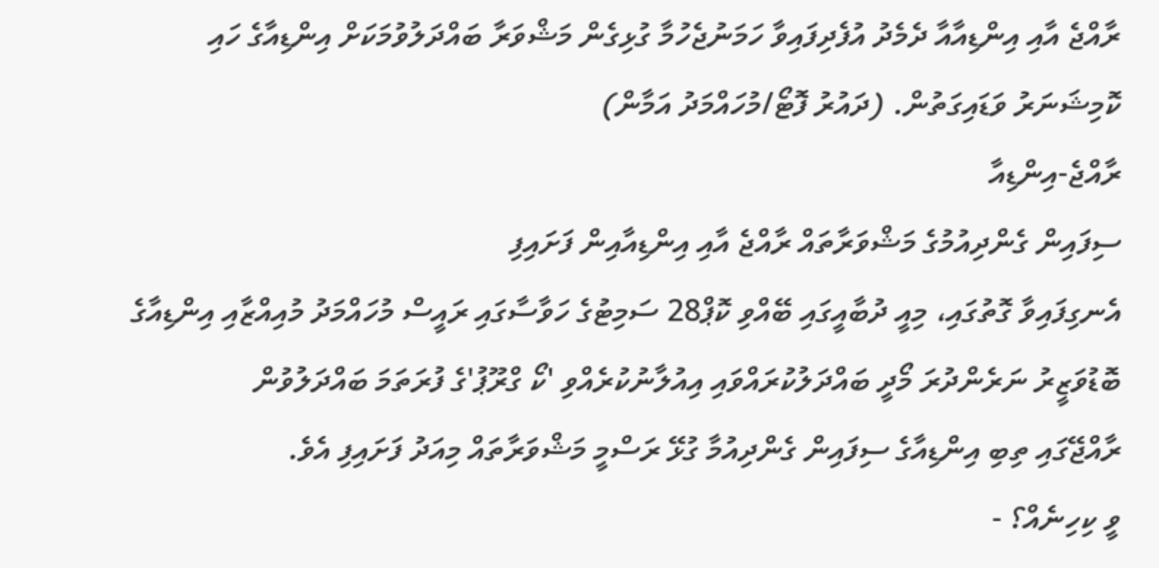ރާއްޖެ އާއި އިންޑިއާއާ ދެމެދު އުފެދިފައިވާ ހަމަނުޖެހުމާ ގުޅިގެން މަޝްވަރާ ބައްދަލުވުމަކަށް އިންޑިއާގެ ހައި ކޮމިޝަނަރު ވަޑައިގަތުން. (ދައުރު ފޮޓޯ/މުހައްމަދު އަމާން)
ރާއްޖެ-އިންޑިއާ
ސިފައިން ގެންދިއުމުގެ މަޝްވަރާތައް ރާއްޖެ އާއި އިންޑިއާއިން ފަށައިފި
އެނގިފައިވާ ގޮތުގައި، މިއީ ދުބާއީގައި ބޭއްވި ކޮޕް28 ސަމިޓުގެ ހަވާސާގައި ރައީސް މުހައްމަދު މުއިއްޒާއި އިންޑިއާގެ ބޮޑުވަޒީރު ނަރެންދުރަ މޯދީ ބައްދަލުކުރައްވައި އިއުލާނުކުރެއްވި 'ކޯ ގްރޫޕު'ގެ ފުރަތަމަ ބައްދަލުވުން
ރާއްޖޭގައި ތިބި އިންޑިއާގެ ސިފައިން ގެންދިއުމާ ގުޅޭ ރަސްމީ މަޝްވަރާތައް މިއަދު ފަށައިފި އެވެ.
ވީ ކިހިނެއް؟ -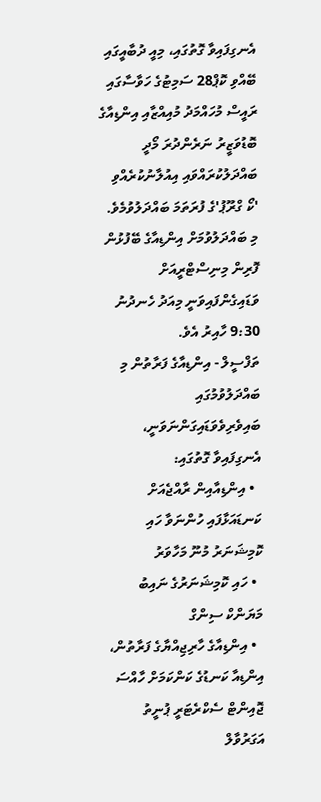އެނގިފައިވާ ގޮތުގައި، މިއީ ދުބާއީގައި ބޭއްވި ކޮޕް28 ސަމިޓުގެ ހަވާސާގައި ރައީސް މުހައްމަދު މުއިއްޒާއި އިންޑިއާގެ ބޮޑުވަޒީރު ނަރެންދުރަ މޯދީ ބައްދަލުކުރައްވައި އިއުލާނުކުރެއްވި 'ކޯ ގްރޫޕު'ގެ ފުރަތަމަ ބައްދަލުވުމެވެ. މި ބައްދަލުވުމަށް އިންޑިއާގެ ބޭފުޅުން ފޮރިން މިނިސްޓްރީއަށް ވަޑައިގެންފައިވަނީ މިއަދު ހެނދުނު 9:30 ހާއިރު އެވެ.
ތަފްސީލް - އިންޑިއާގެ ފަރާތުން މި ބައްދަލުވުމުގައި ބައިވެރިވެވަޑައިގަންނަވަނީ، އެނގިފައިވާ ގޮތުގައި:
  • އިންޑިއާއިން ރާއްޖެއަށް ކަނޑައަޅާފައި ހުންނަވާ ހައި ކޮމިޝަނަރު މުނޫ މަހާވަރު
  • ހައި ކޮމިޝަނަރުގެ ނައިބު މަޔަންކް ސިންގް
  • އިންޑިއާގެ ހާރިޖިއްޔާގެ ފަރާތުން، އިންޑިއާ ކަނޑުގެ ކަންކަމަށް ހާއްސަ ޖޮއިންޓް ސެކްރެޓަރީ ޕުނީތު އަގަރުވާލް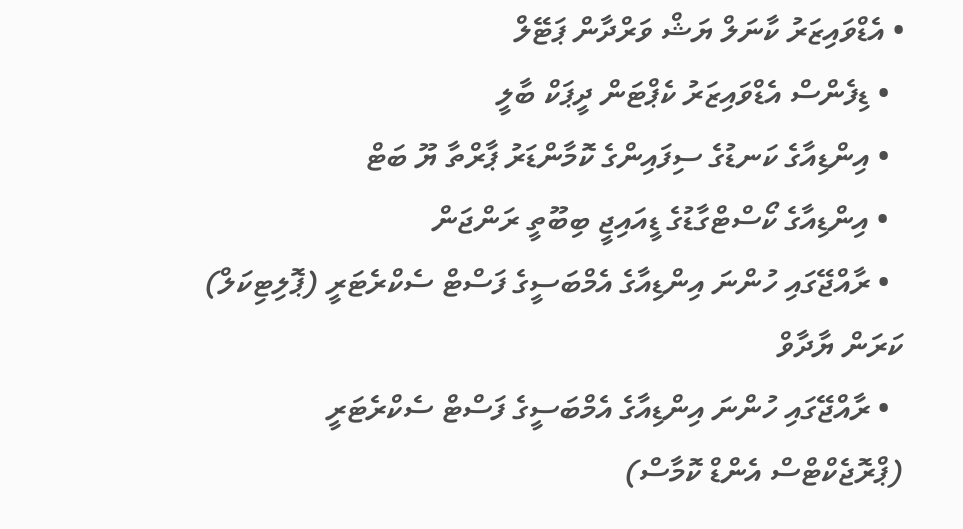• އެޑްވައިޒަރު ކާނަލް ޔަޝް ވަރްދާން ޕަޓޭލް
  • ޑިފެންސް އެޑްވައިޒަރު ކެޕްޓަން ދީޕަކް ބާލީ
  • އިންޑިއާގެ ކަނޑުގެ ސިފައިންގެ ކޮމާންޑަރު ޕާރްތާ ޔޫ ބަޓް
  • އިންޑިއާގެ ކޯސްޓްގާޑުގެ ޑީއައިޖީ ބިބޫތީ ރަންޖަން
  • ރާއްޖޭގައި ހުންނަ އިންޑިއާގެ އެމްބަސީގެ ފަސްޓް ސެކްރެޓަރީ (ޕޮލިޓިކަލް) ކަރަން ޔާދާވް
  • ރާއްޖޭގައި ހުންނަ އިންޑިއާގެ އެމްބަސީގެ ފަސްޓް ސެކްރެޓަރީ (ޕްރޮޖެކްޓްސް އެންޑް ކޮމާސް)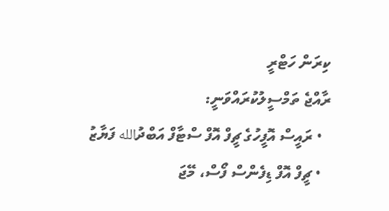ކިރަން ހަޓްރީ
ރާއްޖެ ތަމްސީލުކުރައްވަނީ:
  • ރައީސް އޮފީހުގެ ޗީފް އޮފް ސްޓާފް އަބްދުالله ފަޔާޒު
  • ޗީފް އޮފް ޑިފެންސް ފޯސް، މޭޖަ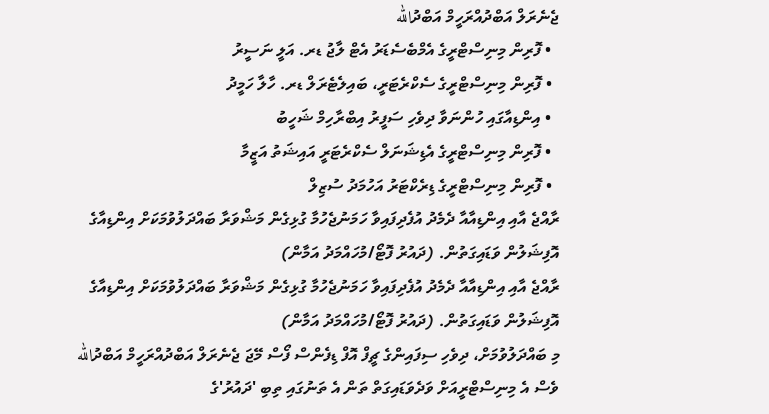ޖެނެރަލް އަބްދުއްރަހީމް އަބްދުالله
  • ފޮރިން މިނިސްޓްރީގެ އެމްބެސެޑަރު އެޓް ލާޖު ޑރ. އަލީ ނަސީރު
  • ފޮރިން މިނިސްޓްރީގެ ސެކްރެޓަރީ، ބައިލެޓެރަލް ޑރ. ހާލާ ހަމީދު
  • އިންޑިއާގައި ހުންނަވާ ދިވެހި ސަފީރު އިބްރާހިމް ޝަހީބު
  • ފޮރިން މިނިސްޓްރީގެ އެޑިޝަނަލް ސެކްރެޓަރީ އައިޝަތު އަޒީމާ
  • ފޮރިން މިނިސްޓްރީގެ ޑިރެކްޓަރު އަހުމަދު ސުޒިލް
ރާއްޖެ އާއި އިންޑިއާއާ ދެމެދު އުފެދިފައިވާ ހަމަނުޖެހުމާ ގުޅިގެން މަޝްވަރާ ބައްދަލުވުމަކަށް އިންޑިއާގެ އޮފިޝަލުން ވަޑައިގަތުން. (ދައުރު ފޮޓޯ/މުހައްމަދު އަމާން)
ރާއްޖެ އާއި އިންޑިއާއާ ދެމެދު އުފެދިފައިވާ ހަމަނުޖެހުމާ ގުޅިގެން މަޝްވަރާ ބައްދަލުވުމަކަށް އިންޑިއާގެ އޮފިޝަލުން ވަޑައިގަތުން. (ދައުރު ފޮޓޯ/މުހައްމަދު އަމާން)
މި ބައްދަލުވުމަށް، ދިވެހި ސިފައިންގެ ޗީފް އޮފް ޑިފެންސް ފޯސް މޭޖަ ޖެނެރަލް އަބްދުއްރަހީމް އަބްދުالله ވެސް އެ މިނިސްޓްރީއަށް ވަދެވަޑައިގަތް ތަން އެ ތަނުގައި ތިބި 'ދައުރު'ގެ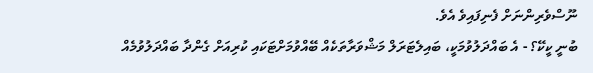ނޫސްވެރިންނަށް ފެނިފައިވެ އެވެ.
ބުނީ ކީކޭ؟ - އެ ބައްދަލުވުމަކީ، ބައިލެޓަރަލް މަޝްވަރާތަކެއް ބޭއްވުމަށްޓަކައި ކުރިއަށް ގެންދާ ބައްދަލުވުމެއް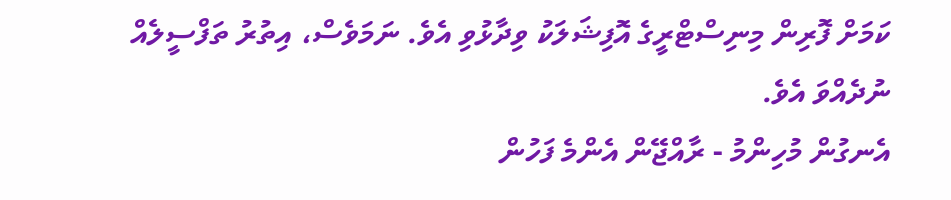ކަމަށް ފޮރިން މިނިސްޓްރީގެ އޮފިޝަލަކު ވިދާޅުވި އެވެ. ނަމަވެސް، އިތުރު ތަފްސީލެއް ނުދެއްވަ އެވެ.
އެނގުން މުހިންމު - ރާއްޖޭން އެންމެ ފަހުން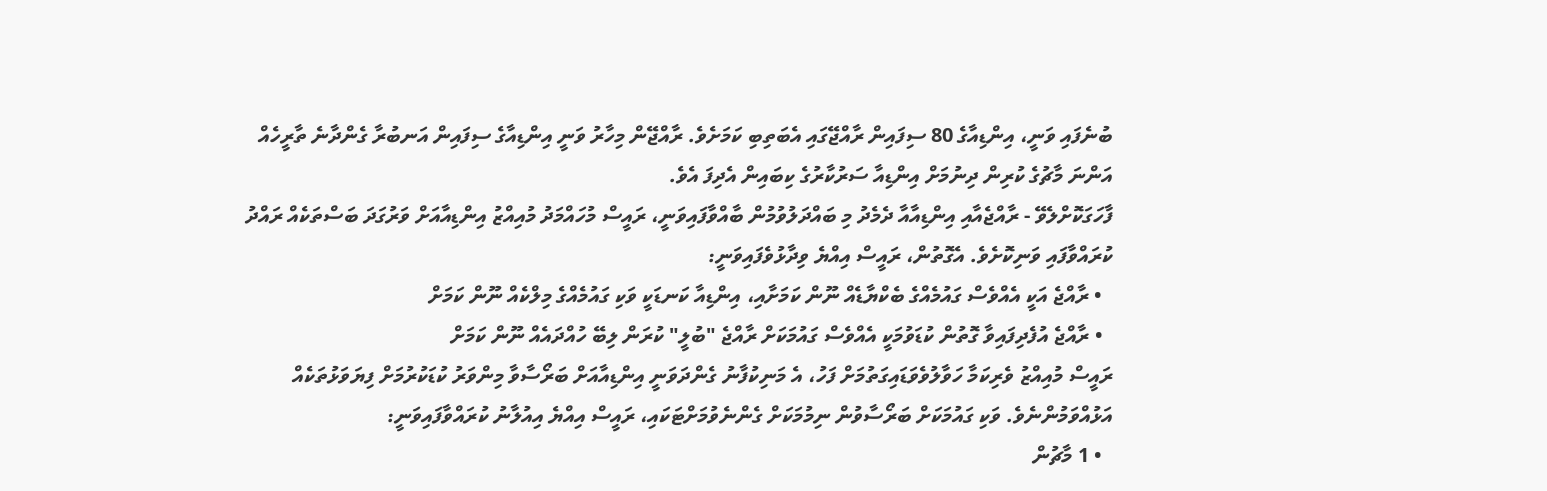ބުނެފައި ވަނީ، އިންޑިއާގެ 80 ސިފައިން ރާއްޖޭގައި އެބަތިބި ކަމަށެވެ. ރާއްޖޭން މިހާރު ވަނީ އިންޑިއާގެ ސިފައިން އަނބުރާ ގެންދާނެ ތާރީހެއް އަންނަ މާޗުގެ ކުރިން ދިނުމަށް އިންޑިއާ ސަރުކާރުގެ ކިބައިން އެދިފަ އެވެ.
ފާހަގަކޮށްލެވޭ - ރާއްޖެއާއި އިންޑިއާއާ ދެމެދު މި ބައްދަލުވުމުން ބާއްވާފައިވަނީ، ރައީސް މުހައްމަދު މުއިއްޒު އިންޑިއާއަށް ވަރުގަދަ ބަސްތަކެއް ރައްދު ކުރައްވާފައި ވަނިކޮށެވެ. އެގޮތުން، ރައީސް އިއްޔެ ވިދާޅުވެފައިވަނީ:
  • ރާއްޖެ އަކީ އެއްވެސް ގައުމެއްގެ ބެކްޔާޑެއް ނޫން ކަމަށާއި، އިންޑިއާ ކަނޑަކީ ވަކި ގައުމެއްގެ މިލްކެއް ނޫން ކަމަށް
  • ރާއްޖެ އުފެދިފައިވާ ގޮތުން ކުޑަވުމަކީ އެއްވެސް ގައުމަކަށް ރާއްޖެ "ބުލީ" ކުރަން ލިބޭ ހުއްދައެއް ނޫން ކަމަށް
ރައީސް މުއިއްޒު ވެރިކަމާ ހަވާލުވެވަޑައިގަތުމަށް ފަހު، އެ މަނިކުފާނު ގެންދަވަނީ އިންޑިއާއަށް ބަރޯސާވާ މިންވަރު ކުޑަކުރުމަށް ފިޔަވަޅުތަކެއް އަޅުއްވަމުންނެވެ. ވަކި ގައުމަކަށް ބަރޯސާވުން ނިމުމަކަށް ގެންނެވުމަށްޓަކައި، ރައީސް އިއްޔެ އިއުލާނު ކުރައްވާފައިވަނީ:
  • 1 މާޗުން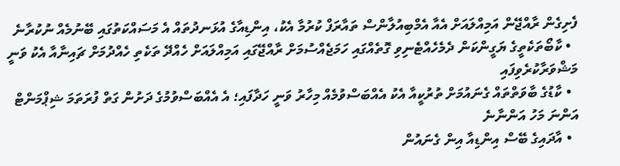ފެށިގެން ރާއްޖޭން އަމިއްލައަށް އެއާ އެމްބިއުލާންސް ތައާރަފް ކުރުމާ އެކު، އިންޑިއާގެ އުޅަނދުތައް އެ މަސައްކަތުގައި ބޭނުމެއް ނުކުރާނެ
  • ކާބޯތަކެތީގެ ޔަގީންކަން ދެމެހެއްޓެނިވި ގޮތެއްގައި ހަމަޖެއްސުމަށް ރާއްޖޭގައި އަމިއްލައަށް ހެއްދޭ ތަކެތި ހެއްދުމަށް ޗައިނާއާ އެކު ވަނީ މަޝްވަރާކުރެވިފައި
  • ކާޑުގެ ބާވަތްތައް ގެނައުމަށް ތުރުކީއާ އެކު އެއްބަސްވުމެއް މިހާރު ވަނީ ހަދާފައި؛ އެ އެއްބަސްވުމުގެ ދަށުން ގަތް ފުރަތަމަ ޝިޕްމަންޓް އަންނަ މަހު އަންނާނެ
  • އާދައިގެ ބޭސް އިންޑިއާ އިން ގެނައުން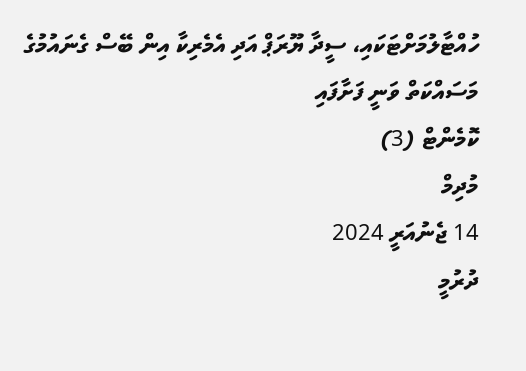ހުއްޓާލުމަށްޓަކައި، ސީދާ ޔޫރަޕް އަދި އެމެރިކާ އިން ބޭސް ގެނައުމުގެ މަސައްކަތް ވަނީ ފަށާފައި
ކޮމެންޓް (3)
މުދިމް
14 ޖެނުއަރީ 2024
ދުރުމީ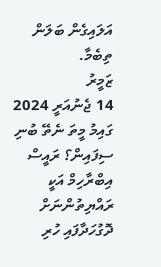އަލައިގެން ބަލަން ތިބެމާ.
ޒަމީރު
14 ޖެނުއަރީ 2024
ގައިމު މީތަ ނެތޭ ބުނި ސިފައިން؟ ރައީސް އިބްރާހިމް އަކީ ރައްޔިތުންނަށް ދޮގުހަދާފައި ހުރި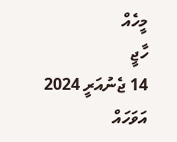މީހެއް
ހާޖީ
14 ޖެނުއަރީ 2024
އަވަހައް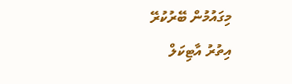މިގައުމުން ބޭރުކުރޭ
އިތުރު އާޓިކަލް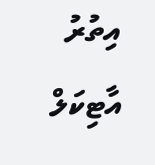އިތުރު އާޓިކަލް